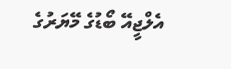އެލްޖީއޭ ބޯޑުގެ މޭޔަރުގެ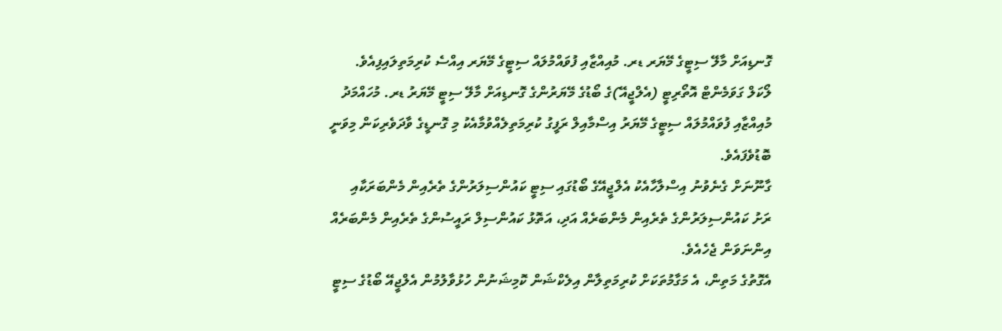ގޮނޑިއަށް މާލޭ ސިޓީގެ މޭޔަރ ޑރ. މުއިއްޒާއި ފުވައްމުލައް ސިޓީގެ މޭޔަރ އިއްސެ ކުރިމަތިލައިފިއެވެ.
ލޯކަލް ގަވަމެންޓް އޮތޯރިޓީ (އެލްޖީއޭ)ގެ ބޯޑުގެ މޭޔަރުންގެ ގޮނޑިއަށް މާލޭ ސިޓީ މޭޔަރު ޑރ. މުހައްމަދު މުއިއްޒާއި ފުވައްމުލައް ސިޓީގެ މޭޔަރު އިސްމާއިލް ރަފީގު ކުރިމަތިލެއްވުމާއެކު މި ގޮނޑީގެ ވާދަވެރިކަން މިވަނީ ބޮޑުވެފައެވެ.
ގާނޫނަށް ގެނެވުނު އިސްލާހާއެކު އެލްޖީއޭގެ ބޯޑުގައި ސިޓީ ކައުންސިލަރުންގެ ތެރެއިން މެންބަރަކާއި ރަށު ކައުންސިލަރުންގެ ތެރެއިން މެންބަރެއް އަދި، އަތޮޅު ކައުންސިލް ރައީސުންގެ ތެރެއިން މެންބަރެއް އިންނަވަން ޖެހެއެވެ.
އެގޮތުގެ މަތިން، އެ މަގާމުތަކަށް ކުރިމަތިލާން އިލެކްޝަން ކޮމިޝަނުން ހުޅުވާލުމުން އެލްޖީއޭ ބޯޑުގެ ސިޓީ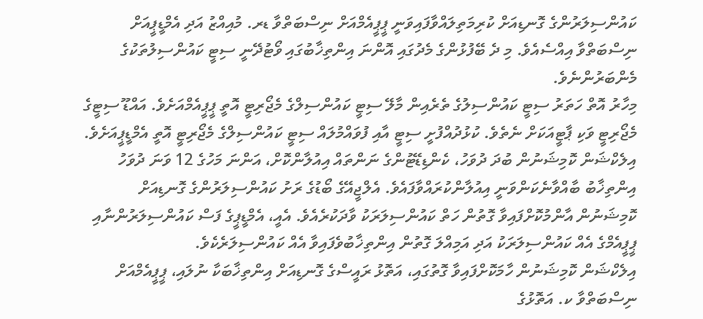ކައުންސިލަރުންގެ ގޮނޑިއަށް ކުރިމަތިލައްވާފައިވަނީ ޕީޕީއެމްއަށް ނިސްބަތްވާ ޑރ. މުއިއްޒު އަދި އެމްޑީޕީއަށް ނިސްބަތްވާ އިއްސެއެވެ. މި ދެ ބޭފުޅުންގެ މެދުގައި އޮންނަ އިންތިޚާބުގައި ވޯޓުދޭނީ ސިޓީ ކައުންސިލުތަކުގެ މެންބަރުންނެވެ.
މިހާރު އޮތް ހަތަރު ސިޓީ ކައުންސިލުގެ ތެރެއިން މާލޭ ސިޓީ ކައުންސިލްގެ މެޖޯރިޓީ އޮތީ ޕީޕީއެމްއަށެވެ. އައްޑޫ ސިޓީގެ މެޖޯރިޓީ ވަކި ޕާޓީއަކަށް ނެތެވެ. ކުޅުދުއްފުށީ ސިޓީ އާއި ފުވައްމުލައް ސިޓީ ކައުންސިލްގެ މެޖޯރިޓީ އޮތީ އެމްޑީޕީއަށެވެ.
އިލެކްޝަން ކޮމިޝަނުން ބުދަ ދުވަހު، ކެންޑިޑޭޓުންގެ ނަންތައް އިއުލާންކޮށް، އަންނަ މަހުގެ 12 ވަނަ ދުވަހު އިންތިޚާބު ބާއްވާނެކަންވަނީ އިއުލާންކުރައްވާފައެވެ. އެލްޖީއޭގެ ބޯޑުގެ ރަށު ކައުންސިލަރުންގެ ގޮނޑިއަށް ކޮމިޝަނުން އާންމުކޮށްފައިވާ ގޮތުން ހަތް ކައުންސިލަރަކު ވާދަކުރެއެވެ. އެއީ، އެމްޑީޕީގެ ފަސް ކައުންސިލަރުންނާއި ޕީޕީއެމްގެ އެއް ކައުންސިލަރަކު އަދި އަމިއްލަ ގޮތުން އިންތިޚާބުވެފައިވާ އެއް ކައުންސިލަރެކެވެ.
އިލެކްޝަން ކޮމިޝަނުން ހާމަކޮށްފައިވާ ގޮތުގައި، އަތޮޅު ރައީސްގެ ގޮނޑިއަށް އިންތިޚާބަކާ ނުލައި، ޕީޕީއެމްއަށް ނިސްބަތްވާ ކ. އަތޮޅުގެ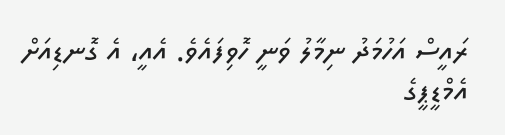ރައީސް އަހުމަދު ނިމާލު ވަނީ ހޮވިފައެވެ. އެއީ، އެ ގޮނޑިއަށް އެމްޑީޕީގެ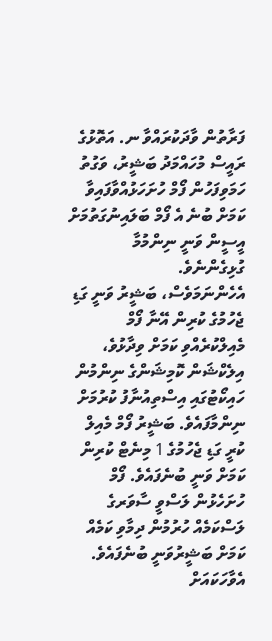ފަރާތުން ވާދަކުރައްވާ ނ. އަތޮޅުގެ ރައީސް މުހައްމަދު ބަޝީރު، ވަގުތު ހަމަވިފަހުން ފޯމް ހުށަހަޅުއްވާފައިވާ ކަމަށް ބުނެ އެ ފޯމް ބަލައިނުގަތުމަށް އީސީން ވަނީ ނިންމުމާ ގުޅިގެންނެވެ.
އެހެންނަމަވެސް، ބަޝީރު ވަނީ ގަޑި ޖެހުމުގެ ކުރިން އޭނާ ފޯމް މެއިލްކުރެއްވި ކަމަށް ވިދާޅުވެ، އިލެކްޝަން ކޮމިޝަންގެ ނިންމުން ހައިކޯޓުގައި އިސްތިއުނާފު ކުރުމަށް ނިންމާފައެވެ. ބަޝީރު ފޯމް މެއިލް ކުރީ ގަޑި ޖެހުމުގެ 1 މިނެޓް ކުރިން ކަމަށް ވަނީ ބުނެފައެވެ. ފޯމް ހުށަހެޅުން ލަސްވީ ސާވަރގެ ލަސްކަމެއް ހުރުމުން ދިމާވި ކަމެއް ކަމަށް ބަޝީރުވަނީ ބުނެފައެވެ. އެވާހަކައަށް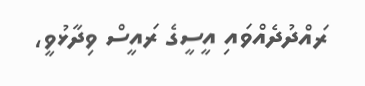ރައްދުދެއްވައި އީސީގެ ރައީސް ވިދާޅުވީ،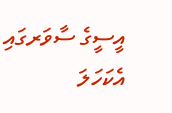އީސީގެ ސާވަރގައި އެކަހަލަ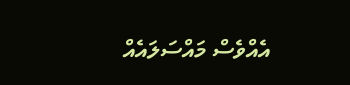އެއްވެސް މައްސަލައެއް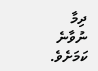ދިމާ ނުވާނެ ކަމަށެވެ.